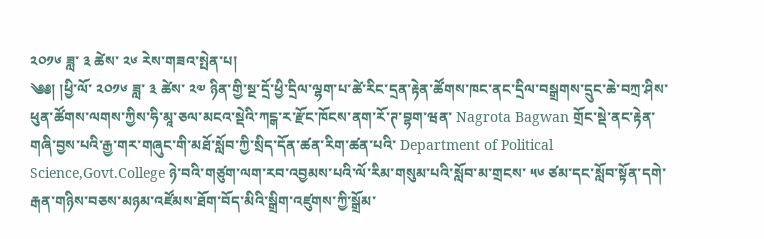༢༠༡༦ ཟླ་ ༣ ཚེས་ ༢༦ རེས་གཟའ་སྤེན་པ།
༄༅། །ཕྱི་ལོ་ ༢༠༡༦ ཟླ་ ༣ ཚེས་ ༢༧ ཉིན་གྱི་སྔ་དྲོ་ཕྱི་དྲིལ་ལྷག་པ་ཚེ་རིང་དྲན་རྟེན་ཚོགས་ཁང་ནང་དྲིལ་བསྒྲགས་དྲུང་ཆེ་བཀྲ་ཤིས་ཕུན་ཚོགས་ལགས་ཀྱིས་ཧི་མཱ་ཅལ་མངའ་སྡེའི་ཀངྒ་ར་རྫོང་ཁོངས་ནག་རོ་ཊ་བྷག་ཝན་ Nagrota Bagwan གྲོང་སྡེ་ནང་རྟེན་གཞི་བྱས་པའི་རྒྱ་གར་གཞུང་གི་མཐོ་སློབ་ཀྱི་སྲིད་དོན་ཚན་རིག་ཚན་པའི་ Department of Political Science,Govt.College ཉེ་བའི་གཙུག་ལག་རབ་འབྱམས་པའི་ལོ་རིམ་གསུམ་པའི་སློབ་མ་གྲངས་ ༥༦ ཙམ་དང་སློབ་སྟོན་དགེ་རྒན་གཉིས་བཅས་མཉམ་འཛོམས་ཐོག་བོད་མིའི་སྒྲིག་འཛུགས་ཀྱི་སྒྲོམ་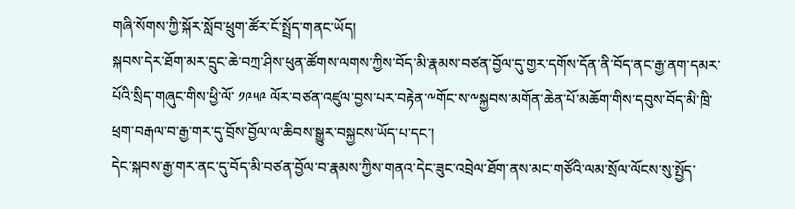གཞི་སོགས་ཀྱི་སྐོར་སློབ་ཕྲུག་ཚོར་ངོ་སྤྲོད་གནང་ཡོད།
སྐབས་དེར་ཐོག་མར་དྲུང་ཆེ་བཀྲ་ཤིས་ཕུན་ཚོགས་ལགས་ཀྱིས་བོད་མི་རྣམས་བཙན་བྱོལ་དུ་གྱར་དགོས་དོན་ནི་བོད་ནང་རྒྱ་ནག་དམར་པོའི་སྲིད་གཞུང་གིས་ཕྱི་ལོ་ ༡༩༥༩ ལོར་བཙན་འཛུལ་བྱས་པར་བརྟེན་༸གོང་ས་༸སྐྱབས་མགོན་ཆེན་པོ་མཆོག་གིས་དབུས་བོད་མི་ཁྲི་ཕྲག་བརྒལ་བ་རྒྱ་གར་དུ་བྲོས་བྱོལ་ལ་ཆིབས་སྒྱུར་བསྐྱངས་ཡོད་པ་དང་།
དེང་སྐབས་རྒྱ་གར་ནང་དུ་བོད་མི་བཙན་བྱོལ་བ་རྣམས་ཀྱིས་གནའ་དེང་ཟུང་འབྲེལ་ཐོག་ནས་མང་གཙོའི་ལམ་སྲོལ་ལོངས་སུ་སྤྱོད་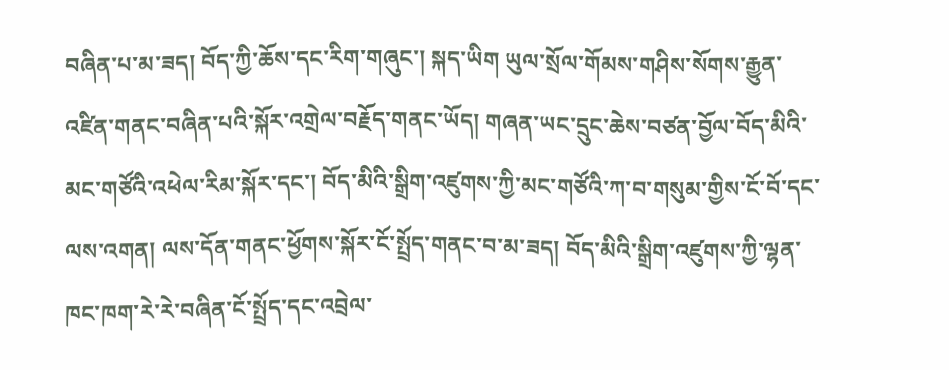བཞིན་པ་མ་ཟད། བོད་ཀྱི་ཆོས་དང་རིག་གཞུང་། སྐད་ཡིག ཡུལ་སྲོལ་གོམས་གཤིས་སོགས་རྒྱུན་འཛིན་གནང་བཞིན་པའི་སྐོར་འགྲེལ་བརྗོད་གནང་ཡོད། གཞན་ཡང་དྲུང་ཆེས་བཙན་བྱོལ་བོད་མིའི་མང་གཙོའི་འཕེལ་རིམ་སྐོར་དང་། བོད་མིའི་སྒྲིག་འཛུགས་ཀྱི་མང་གཙོའི་ཀ་བ་གསུམ་གྱིས་ངོ་བོ་དང་ལས་འགན། ལས་དོན་གནང་ཕྱོགས་སྐོར་ངོ་སྤྲོད་གནང་བ་མ་ཟད། བོད་མིའི་སྒྲིག་འཛུགས་ཀྱི་ལྷན་ཁང་ཁག་རེ་རེ་བཞིན་ངོ་སྤྲོད་དང་འབྲེལ་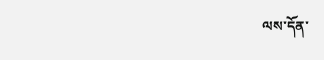ལས་དོན་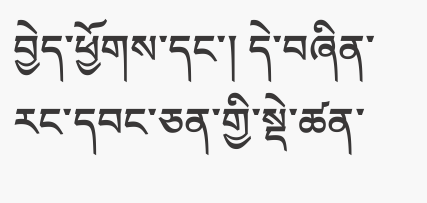བྱེད་ཕྱོགས་དང་། དེ་བཞིན་རང་དབང་ཅན་གྱི་སྡེ་ཚན་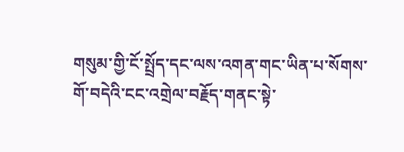གསུམ་གྱི་ངོ་སྤྲོད་དང་ལས་འགན་གང་ཡིན་པ་སོགས་གོ་བདེའི་ངང་འགྲེལ་བརྗོད་གནང་སྟེ་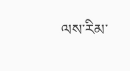ལས་རིམ་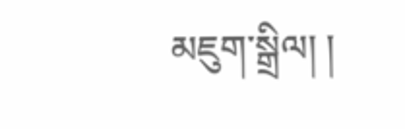མཇུག་སྒྲིལ། །